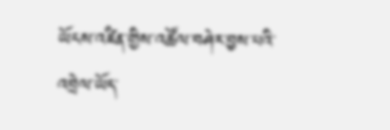ཡོངས་འཛིན་གྱིས་འཚོལ་བཤེར་བྱས་པའི་འབྲེལ་ཡོད་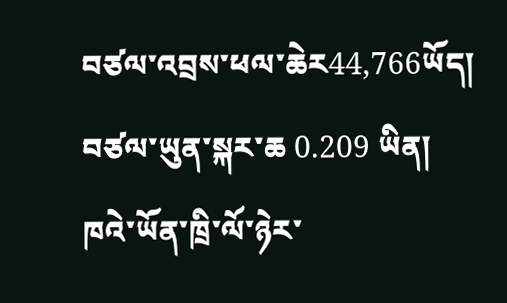བཙལ་འབྲས་ཕལ་ཆེར44,766ཡོད།  བཙལ་ཡུན་སྐར་ཆ 0.209 ཡིན།
ཁའེ་ཡོན་ཁྲི་ལོ་ཉེར་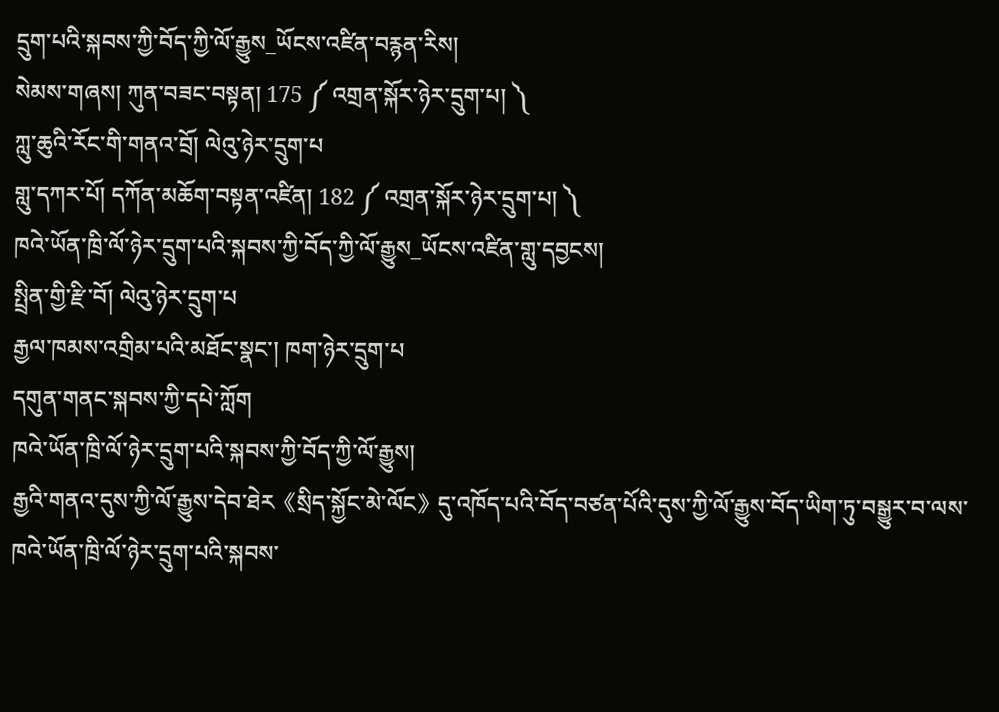དྲུག་པའི་སྐབས་ཀྱི་བོད་ཀྱི་ལོ་རྒྱུས_ཡོངས་འཛིན་བརྙན་རིས།
སེམས་གཞས། ཀུན་བཟང་བསྟན། 175 ༼ འགྲན་སྐོར་ཉེར་དྲུག་པ། ༽
ཀླུ་ཆུའི་རོང་གི་གནའ་བྲོ། ལེའུ་ཉེར་དྲུག་པ
གླུ་དཀར་པོ། དཀོན་མཆོག་བསྟན་འཛིན། 182 ༼ འགྲན་སྐོར་ཉེར་དྲུག་པ། ༽
ཁའེ་ཡོན་ཁྲི་ལོ་ཉེར་དྲུག་པའི་སྐབས་ཀྱི་བོད་ཀྱི་ལོ་རྒྱུས_ཡོངས་འཛིན་གླུ་དབྱངས།
སྤྲིན་གྱི་རྫི་བོ། ལེའུ་ཉེར་དྲུག་པ
རྒྱལ་ཁམས་འགྲིམ་པའི་མཐོང་སྣང་། ཁག་ཉེར་དྲུག་པ
དགུན་གནང་སྐབས་ཀྱི་དཔེ་ཀློག
ཁའེ་ཡོན་ཁྲི་ལོ་ཉེར་དྲུག་པའི་སྐབས་ཀྱི་བོད་ཀྱི་ལོ་རྒྱུས།
རྒྱའི་གནའ་དུས་ཀྱི་ལོ་རྒྱུས་དེབ་ཐེར《སྲིད་སྐྱོང་མེ་ལོང》དུ་འཁོད་པའི་བོད་བཙན་པོའི་དུས་ཀྱི་ལོ་རྒྱུས་བོད་ཡིག་ཏུ་བསྒྱུར་བ་ལས་ཁའེ་ཡོན་ཁྲི་ལོ་ཉེར་དྲུག་པའི་སྐབས་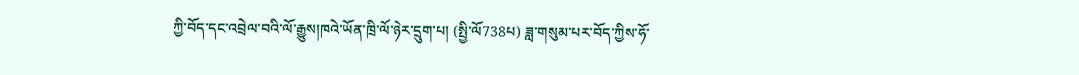ཀྱི་བོད་དང་འབྲེལ་བའི་ལོ་རྒྱུས།ཁའེ་ཡོན་ཁྲི་ལོ་ཉེར་དྲུག་པ། (སྤྱི་ལོ738པ) ཟླ་གསུམ་པར་བོད་ཀྱིས་ཧོ་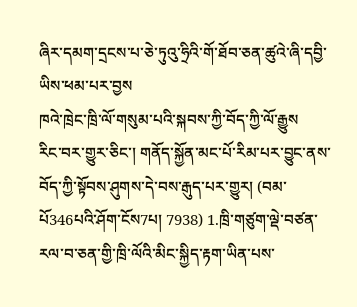ཞིར་དམག་དྲངས་པ་ཅེ་ཏུའུ་ཧྲིའི་གོ་ཐོབ་ཅན་ཚུའེ་ཞི་དབྱི་ཡིས་ཕམ་པར་བྱས
ཁའེ་ཁྲེང་ཁྲི་ལོ་གསུམ་པའི་སྐབས་ཀྱི་བོད་ཀྱི་ལོ་རྒྱུས
རིང་བར་གྱུར་ཅིང་། གནོད་སྐྱོན་མང་པོ་རིམ་པར་བྱུང་ནས་བོད་ཀྱི་སྟོབས་ཤུགས་དེ་བས་རྒུད་པར་གྱུར། (བམ་པོ346པའི་ཤོག་ངོས7པ། 7938) 1.ཁྲི་གཙུག་ལྡེ་བཙན་རལ་བ་ཅན་གྱི་ཁྲི་ལོའི་མིང་སྐྱིད་རྟག་ཡིན་པས་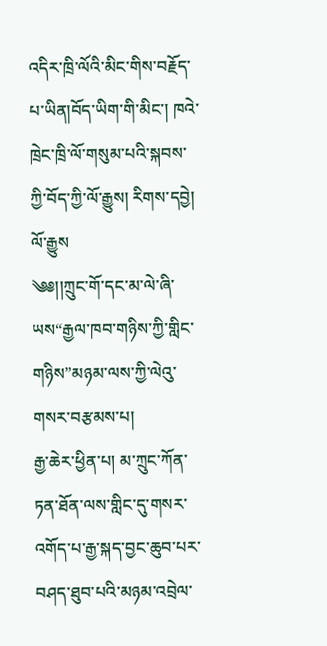འདིར་ཁྲི་ལོའི་མིང་གིས་བརྗོད་པ་ཡིན།བོད་ཡིག་གི་མིང་། ཁའེ་ཁྲེང་ཁྲི་ལོ་གསུམ་པའི་སྐབས་ཀྱི་བོད་ཀྱི་ལོ་རྒྱུས། རིགས་དབྱེ། ལོ་རྒྱུས
༄༅།།ཀྲུང་གོ་དང་མ་ལེ་ཞི་ཡས“རྒྱལ་ཁབ་གཉིས་ཀྱི་གླིང་གཉིས”མཉམ་ལས་ཀྱི་ལེའུ་གསར་བརྩམས་པ།
རྒྱ་ཆེར་ཕྱིན་པ། མ་ཀྲུང་ཀོན་ཏན་ཐོན་ལས་གླིང་དུ་གསར་འགོད་པ་རྒྱ་སྐད་བྱང་ཆུབ་པར་བཤད་ཐུབ་པའི་མཉམ་འབྲེལ་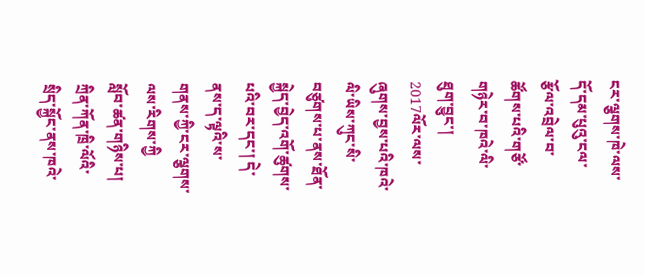ངར་ལྕགས་ཁེ་ལས་དོ་དམ་པུའུ་ངལ་རྩོལ་འབྲེལ་བ་ཚོགས་པའི་གཙོ་གཉེར་བ་ཁའེ་ལི་ཐུག་བྱུང་། 2017ལོར་ལས་ཞུགས་བྱས་པའི་ཁའེ་ལི་ཡིས་ཀུང་སི་བཙུགས་པ་ནས་ཐོན་སྐྱེད་བྱེད་འགོ་ཚུགས་པའི་བར་དང་། དེ་ནས་ད་ལྟའི་ས་གནས་ཀྱི་ངར་ལྕགས་ལས་རིགས་ཀྱི
སློབ་ཚན་གཉིས་པ། ཀྲིན་ཀོན་ཁྲི་ལོའི་སྲིད་སྐྱོང་ནས་ཁའེ་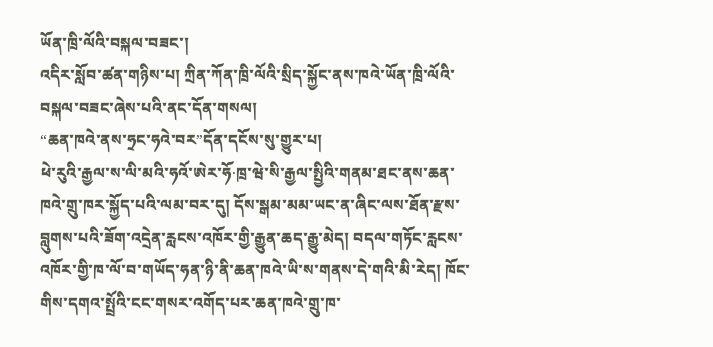ཡོན་ཁྲི་ལོའི་བསྐལ་བཟང་།
འདིར་སློབ་ཚན་གཉིས་པ། ཀྲིན་ཀོན་ཁྲི་ལོའི་སྲིད་སྐྱོང་ནས་ཁའེ་ཡོན་ཁྲི་ལོའི་བསྐལ་བཟང་ཞེས་པའི་ནང་དོན་གསལ།
“ཆན་ཁའེ་ནས་ཧྲང་ཧའེ་བར”དོན་དངོས་སུ་གྱུར་པ།
ཕེ་རུའི་རྒྱལ་ས་ལི་མའི་ཧའོ་ཨེར་ཧོ·ཁྲ་ཝེ་སི་རྒྱལ་སྤྱིའི་གནམ་ཐང་ནས་ཆན་ཁའེ་གྲུ་ཁར་སྐྱོད་པའི་ལམ་བར་དུ། དོས་སྒམ་མམ་ཡང་ན་ཞིང་ལས་ཐོན་རྫས་བླུགས་པའི་ཟོག་འདྲེན་རླངས་འཁོར་གྱི་རྒྱུན་ཆད་རྒྱུ་མེད། བདལ་གཏོང་རླངས་འཁོར་གྱི་ཁ་ལོ་བ་གཡོད་ཧན་ཉི་ནི་ཆན་ཁའེ་ཡི་ས་གནས་དེ་གའི་མི་རེད། ཁོང་གིས་དགའ་སྤྲོའི་ངང་གསར་འགོད་པར་ཆན་ཁའེ་གྲུ་ཁ་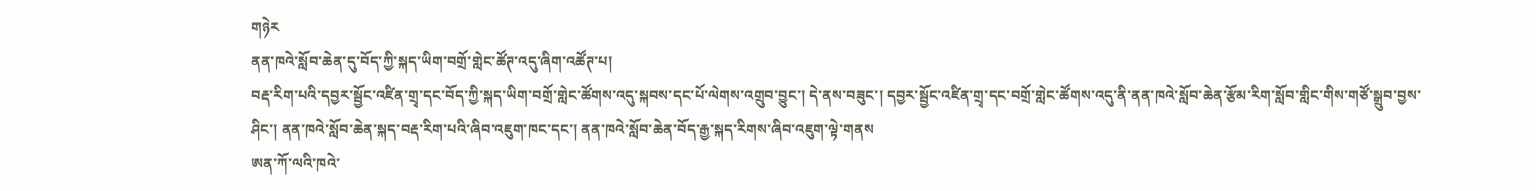གཉེར
ནན་ཁའེ་སློབ་ཆེན་དུ་བོད་ཀྱི་སྐད་ཡིག་བགྲོ་གླེང་ཚོཊ་འདུ་ཞིག་འཚོཊ་པ།
བརྡ་རིག་པའི་དབྱར་སྦྱོང་འཛིན་གྲྭ་དང་བོད་ཀྱི་སྐད་ཡིག་བགྲོ་གླེང་ཚོགས་འདུ་སྐབས་དང་པོ་ལེགས་འགྲུབ་བྱུང་། དེ་ནས་བཟུང་། དབྱར་སྦྱོང་འཛིན་གྲྭ་དང་བགྲོ་གླེང་ཚོགས་འདུ་ནི་ནན་ཁའེ་སློབ་ཆེན་རྩོམ་རིག་སློབ་གླིང་གིས་གཙོ་སྒྲུབ་བྱས་ཤིང་། ནན་ཁའེ་སློབ་ཆེན་སྐད་བརྡ་རིག་པའི་ཞིབ་འཇུག་ཁང་དང་། ནན་ཁའེ་སློབ་ཆེན་བོད་རྒྱ་སྐད་རིགས་ཞིབ་འཇུག་ལྟེ་གནས
ཨན་ཀོ་ལའི་ཁའེ་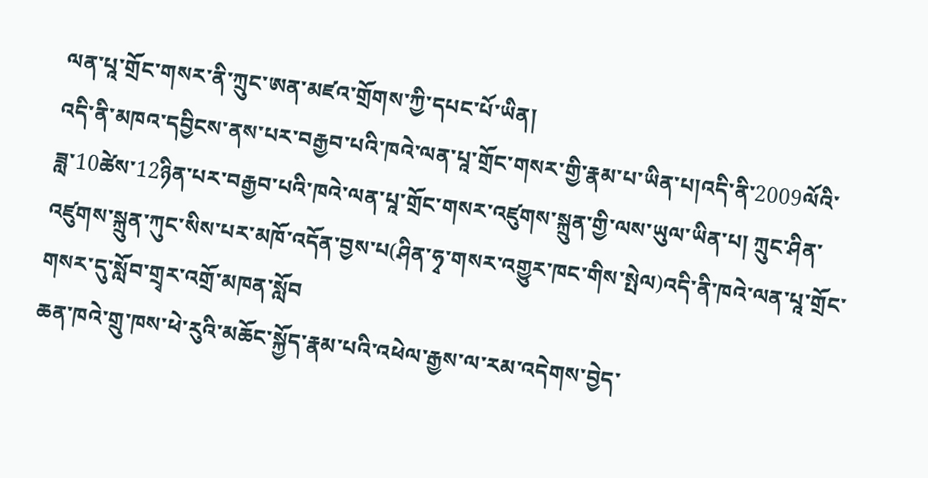ལན་པཱ་གྲོང་གསར་ནི་ཀྲུང་ཨན་མཛའ་གྲོགས་ཀྱི་དཔང་པོ་ཡིན།
འདི་ནི་མཁའ་དབྱིངས་ནས་པར་བརྒྱབ་པའི་ཁའེ་ལན་པཱ་གྲོང་གསར་གྱི་རྣམ་པ་ཡིན་པ།འདི་ནི་2009ལོའི་ཟླ་10ཚེས་12ཉིན་པར་བརྒྱབ་པའི་ཁའེ་ལན་པཱ་གྲོང་གསར་འཛུགས་སྐྲུན་གྱི་ལས་ཡུལ་ཡིན་པ། ཀྲུང་ཤིན་འཛུགས་སྐྲུན་ཀུང་སིས་པར་མཁོ་འདོན་བྱས་པ(ཤིན་ཧྭ་གསར་འགྱུར་ཁང་གིས་སྤེལ)འདི་ནི་ཁའེ་ལན་པཱ་གྲོང་གསར་དུ་སློབ་གྲྭར་འགྲོ་མཁན་སློབ
ཆན་ཁའེ་གྲུ་ཁས་ཕེ་རུའི་མཆོང་སྐྱོད་རྣམ་པའི་འཕེལ་རྒྱས་ལ་རམ་འདེགས་བྱེད་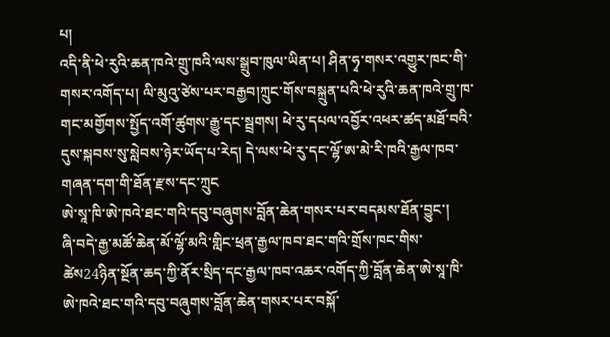པ།
འདི་ནི་ཕེ་རུའི་ཆན་ཁའེ་གྲུ་ཁའི་ལས་སྒྲུབ་ཁུལ་ཡིན་པ། ཤིན་ཧྭ་གསར་འགྱུར་ཁང་གི་གསར་འགོད་པ། ལི་མུའུ་ཙེས་པར་བརྒྱབ།ཀྲུང་གོས་བསྐྲུན་པའི་ཕེ་རུའི་ཆན་ཁའེ་གྲུ་ཁ་གང་མགྱོགས་སྤྱོད་འགོ་ཚུགས་རྒྱུ་དང་སྦྲགས། ཕེ་རུ་དཔལ་འབྱོར་འཕར་ཚད་མཐོ་བའི་དུས་སྐབས་སུ་སླེབས་ཉེར་ཡོད་པ་རེད། དེ་ལས་ཕེ་རུ་དང་ལྷོ་ཨ་མེ་རི་ཁའི་རྒྱལ་ཁབ་གཞན་དག་གི་ཐོན་རྫས་དང་ཀྲུང
ཨེ་སཱ་ཁི་ཨེ་ཁའེ་ཐང་གའི་དབུ་བཞུགས་བློན་ཆེན་གསར་པར་བདམས་ཐོན་བྱུང་།
ཞི་བདེ་རྒྱ་མཚོ་ཆེན་མོ་ལྷོ་མའི་གླིང་ཕྲན་རྒྱལ་ཁབ་ཐང་གའི་གྲོས་ཁང་གིས་ཚེས24ཉིན་སྔོན་ཆད་ཀྱི་ནོར་སྲིད་དང་རྒྱལ་ཁབ་འཆར་འགོད་ཀྱི་བློན་ཆེན་ཨེ་སཱ་ཁི་ཨེ་ཁའེ་ཐང་གའི་དབུ་བཞུགས་བློན་ཆེན་གསར་པར་བསྐོ་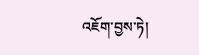འཇོག་བྱས་ཏེ།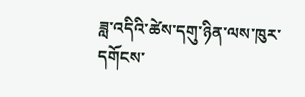ཟླ་འདིའི་ཚེས་དགུ་ཉིན་ལས་ཁུར་དགོངས་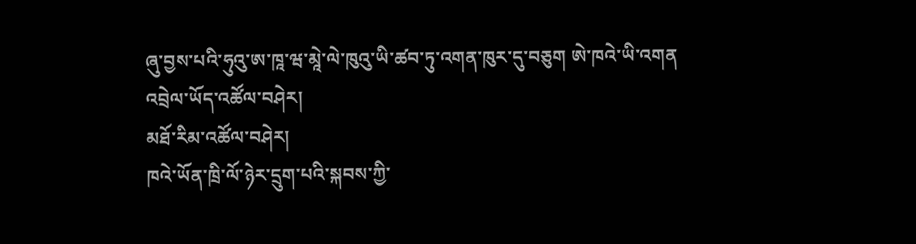ཞུ་བྱས་པའི་ཧུའུ་ཨ་ཁཱ་ཝ་མཱེ་ལེ་ཁུའུ་ཡི་ཚབ་ཏུ་འགན་ཁུར་དུ་བཅུག ཨེ་ཁའེ་ཡི་འགན
འབྲེལ་ཡོད་འཚོལ་བཤེར།
མཐོ་རིམ་འཚོལ་བཤེར།
ཁའེ་ཡོན་ཁྲི་ལོ་ཉེར་དྲུག་པའི་སྐབས་ཀྱི་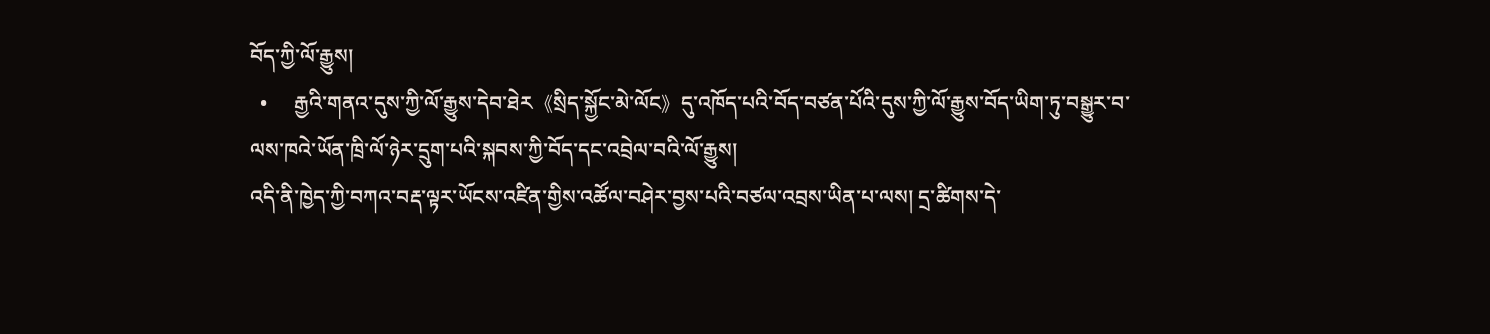བོད་ཀྱི་ལོ་རྒྱུས།
  •     རྒྱའི་གནའ་དུས་ཀྱི་ལོ་རྒྱུས་དེབ་ཐེར《སྲིད་སྐྱོང་མེ་ལོང》དུ་འཁོད་པའི་བོད་བཙན་པོའི་དུས་ཀྱི་ལོ་རྒྱུས་བོད་ཡིག་ཏུ་བསྒྱུར་བ་ལས་ཁའེ་ཡོན་ཁྲི་ལོ་ཉེར་དྲུག་པའི་སྐབས་ཀྱི་བོད་དང་འབྲེལ་བའི་ལོ་རྒྱུས།
འདི་ནི་ཁྱེད་ཀྱི་བཀའ་བརྡ་ལྟར་ཡོངས་འཛིན་གྱིས་འཚོལ་བཤེར་བྱས་པའི་བཙལ་འབྲས་ཡིན་པ་ལས། དྲ་ཚིགས་དེ་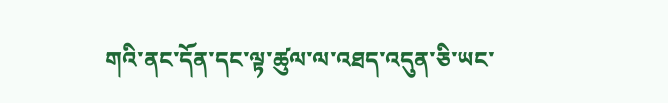གའི་ནང་དོན་དང་ལྟ་ཚུལ་ལ་འཐད་འདུན་ཅི་ཡང་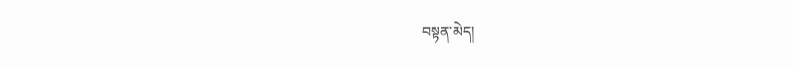བསྟན་མེད།